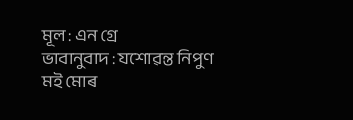মূল : এন গ্ৰে
ভাবানুবাদ : যশোৱন্ত নিপুণ
মই মোৰ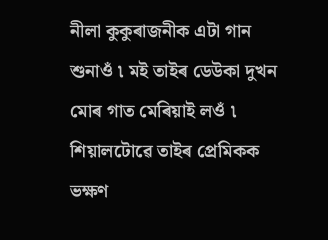নীলা কুকুৰাজনীক এটা গান শুনাওঁ ৷ মই তাইৰ ডেউকা দুখন
মোৰ গাত মেৰিয়াই লওঁ ৷ শিয়ালটোৱে তাইৰ প্ৰেমিকক ভক্ষণ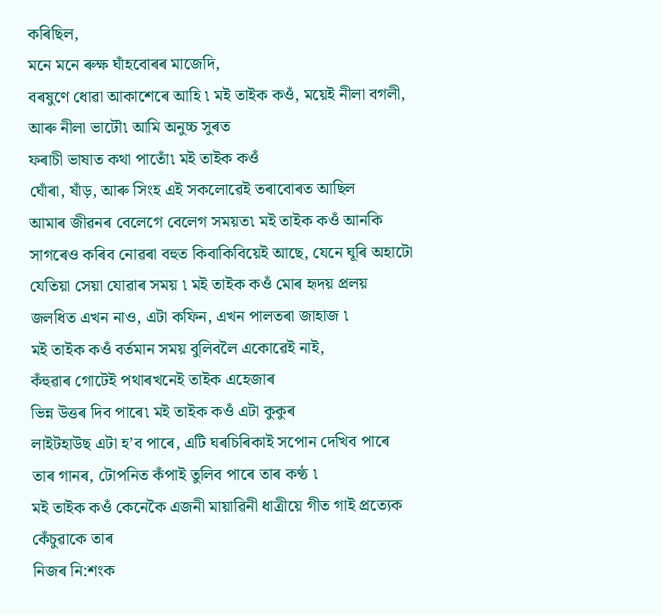কৰিছিল,
মনে মনে ৰুক্ষ ঘাঁহবোৰৰ মাজেদি,
বৰষুণে ধোৱা আকাশেৰে আহি ৷ মই তাইক কওঁ, ময়েই নীলা বগলী,
আৰু নীলা ভাটৌ৷ আমি অনুচ্চ সুৰত
ফৰাচী ভাষাত কথা পাতোঁ৷ মই তাইক কওঁ
ঘোঁৰা, ষাঁড়, আৰু সিংহ এই সকলোৱেই তৰাবোৰত আছিল
আমাৰ জীৱনৰ বেলেগে বেলেগ সময়ত৷ মই তাইক কওঁ আনকি
সাগৰেও কৰিব নোৱৰা বহুত কিবাকিবিয়েই আছে, যেনে ঘূৰি অহাটো
যেতিয়া সেয়া যোৱাৰ সময় ৷ মই তাইক কওঁ মোৰ হৃদয় প্ৰলয়
জলধিত এখন নাও, এটা কফিন, এখন পালতৰা জাহাজ ৷
মই তাইক কওঁ বৰ্তমান সময় বুলিবলৈ একোৱেই নাই,
কঁহুৱাৰ গোটেই পথাৰখনেই তাইক এহেজাৰ
ভিন্ন উত্তৰ দিব পাৰে৷ মই তাইক কওঁ এটা কুকুৰ
লাইটহাউছ এটা হ’ব পাৰে, এটি ঘৰচিৰিকাই সপোন দেখিব পাৰে
তাৰ গানৰ, টোপনিত কঁপাই তুলিব পাৰে তাৰ কণ্ঠ ৷
মই তাইক কওঁ কেনেকৈ এজনী মায়াৱিনী ধাত্ৰীয়ে গীত গাই প্ৰত্যেক কেঁচুৱাকে তাৰ
নিজৰ নি:শংক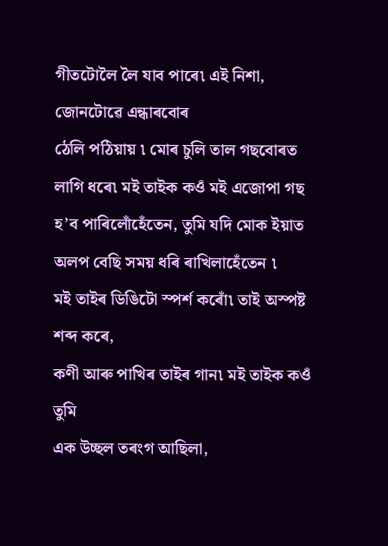গীতটোলৈ লৈ যাব পাৰে৷ এই নিশা, জোনটোৱে এন্ধাৰবোৰ
ঠেলি পঠিয়ায় ৷ মোৰ চুলি তাল গছবোৰত লাগি ধৰে৷ মই তাইক কওঁ মই এজোপা গছ
হ’ব পাৰিলোঁহেঁতেন, তুমি যদি মোক ইয়াত অলপ বেছি সময় ধৰি ৰাখিলাহেঁতেন ৷
মই তাইৰ ডিঙিটো স্পৰ্শ কৰোঁ৷ তাই অস্পষ্ট শব্দ কৰে,
কণী আৰু পাখিৰ তাইৰ গান৷ মই তাইক কওঁ তুমি
এক উচ্ছল তৰংগ আছিলা,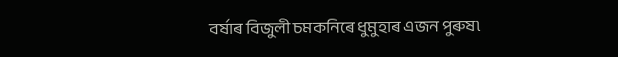বৰ্ষাৰ বিজুলী চমকনিৰে ধুমুহাৰ এজন পুৰুষ৷